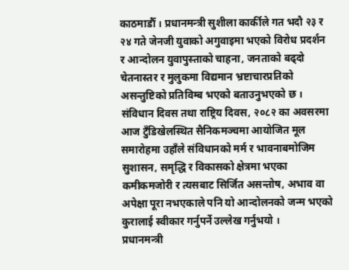काठमाडौँ । प्रधानमन्त्री सुशीला कार्कीले गत भदौ २३ र २४ गते जेनजी युवाको अगुवाइमा भएको विरोध प्रदर्शन र आन्दोलन युवापुस्ताको चाहना, जनताको बढ्दो चेतनास्तर र मुलुकमा विद्यमान भ्रष्टाचारप्रतिको असन्तुष्टिको प्रतिविम्ब भएको बताउनुभएको छ ।
संविधान दिवस तथा राष्ट्रिय दिवस, २०८२ का अवसरमा आज टुँडिखेलस्थित सैनिकमञ्चमा आयोजित मूल समारोहमा उहाँले संविधानको मर्म र भावनाबमोजिम सुशासन, समृद्धि र विकासको क्षेत्रमा भएका कमीकमजोरी र त्यसबाट सिर्जित असन्तोष, अभाव वा अपेक्षा पूरा नभएकाले पनि यो आन्दोलनको जन्म भएको कुरालाई स्वीकार गर्नुपर्ने उल्लेख गर्नुभयो ।
प्रधानमन्त्री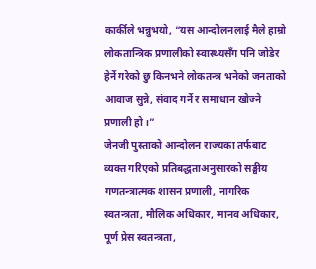कार्कीले भन्नुभयो, “यस आन्दोलनलाई मैले हाम्रो लोकतान्त्रिक प्रणालीको स्वास्थ्यसँग पनि जोडेर हेर्ने गरेको छु किनभने लोकतन्त्र भनेको जनताको आवाज सुन्ने, संवाद गर्ने र समाधान खोज्ने प्रणाली हो ।”
जेनजी पुस्ताको आन्दोलन राज्यका तर्फबाट व्यक्त गरिएको प्रतिबद्धताअनुसारको सङ्घीय गणतन्त्रात्मक शासन प्रणाली, नागरिक स्वतन्त्रता, मौलिक अधिकार, मानव अधिकार, पूर्ण प्रेस स्वतन्त्रता,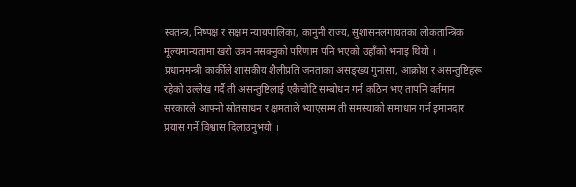स्वतन्त्र, निष्पक्ष र सक्षम न्यायपालिका, कानुनी राज्य, सुशासनलगायतका लोकतान्त्रिक मूल्यमान्यतामा खरो उत्रन नसक्नुको परिणाम पनि भएको उहाँको भनाइ थियो ।
प्रधानमन्त्री कार्कीले शासकीय शैलीप्रति जनताका असङ्ख्य गुनासा, आक्रोश र असन्तुष्टिहरू रहेको उल्लेख गर्दै ती असन्तुष्टिलाई एकैचोटि सम्बोधन गर्न कठिन भए तापनि वर्तमान सरकारले आफ्नो स्रोतसाधन र क्षमताले भ्याएसम्म ती समस्याको समाधान गर्न इमानदार प्रयास गर्ने विश्वास दिलाउनुभयो ।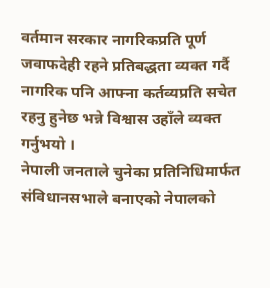वर्तमान सरकार नागरिकप्रति पूर्ण जवाफदेही रहने प्रतिबद्धता व्यक्त गर्दै नागरिक पनि आफ्ना कर्तव्यप्रति सचेत रहनु हुनेछ भन्ने विश्वास उहाँले व्यक्त गर्नुभयो ।
नेपाली जनताले चुनेका प्रतिनिधिमार्फत संविधानसभाले बनाएको नेपालको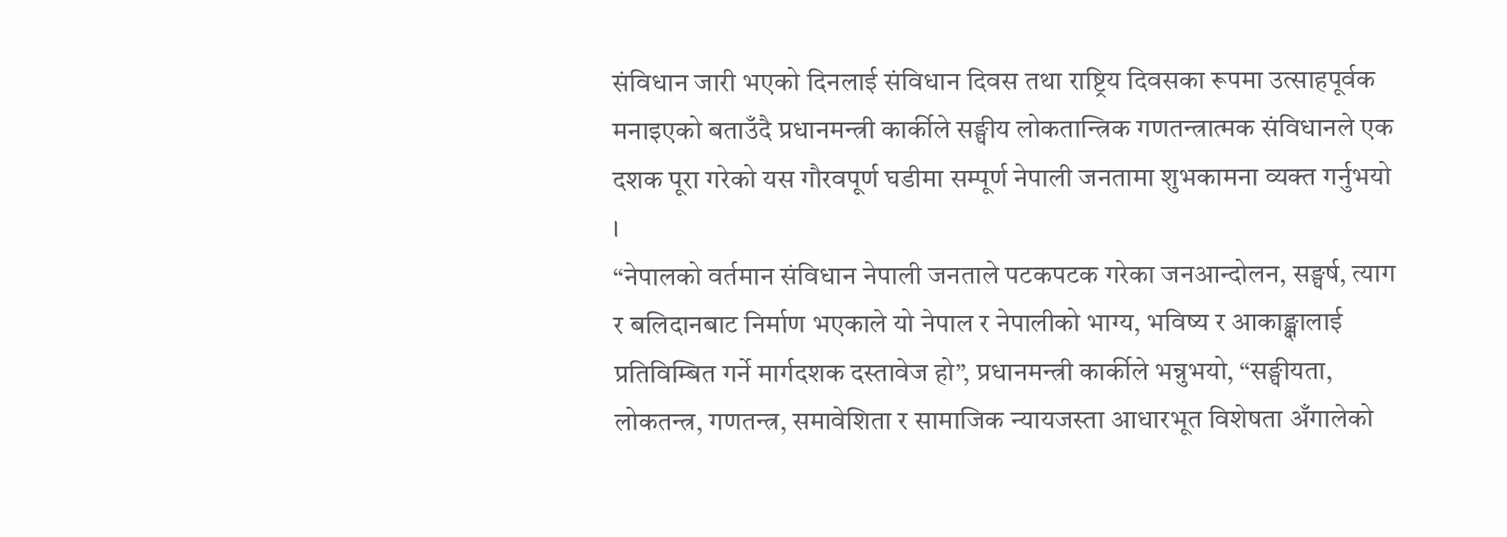संविधान जारी भएको दिनलाई संविधान दिवस तथा राष्ट्रिय दिवसका रूपमा उत्साहपूर्वक मनाइएको बताउँदै प्रधानमन्त्री कार्कीले सङ्घीय लोकतान्त्रिक गणतन्त्रात्मक संविधानले एक दशक पूरा गरेको यस गौरवपूर्ण घडीमा सम्पूर्ण नेपाली जनतामा शुभकामना व्यक्त गर्नुभयो ।
“नेपालको वर्तमान संविधान नेपाली जनताले पटकपटक गरेका जनआन्दोलन, सङ्घर्ष, त्याग र बलिदानबाट निर्माण भएकाले यो नेपाल र नेपालीको भाग्य, भविष्य र आकाङ्क्षालाई प्रतिविम्बित गर्ने मार्गदशक दस्तावेज हो”, प्रधानमन्त्री कार्कीले भन्नुभयो, “सङ्घीयता, लोकतन्त्र, गणतन्त्र, समावेशिता र सामाजिक न्यायजस्ता आधारभूत विशेषता अँगालेको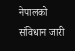नेपालको संविधान जारी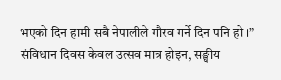भएको दिन हामी सबै नेपालीले गौरव गर्ने दिन पनि हो ।”
संविधान दिवस केवल उत्सव मात्र होइन, सङ्घीय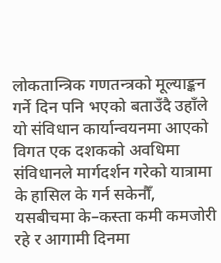लोकतान्त्रिक गणतन्त्रको मूल्याङ्कन गर्ने दिन पनि भएको बताउँदै उहाँले यो संविधान कार्यान्वयनमा आएको विगत एक दशकको अवधिमा संविधानले मार्गदर्शन गरेको यात्रामा के हासिल के गर्न सकेनौँ, यसबीचमा के–कस्ता कमी कमजोरी रहे र आगामी दिनमा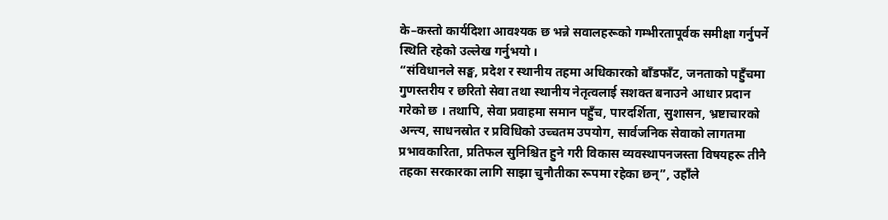के–कस्तो कार्यदिशा आवश्यक छ भन्ने सवालहरूको गम्भीरतापूर्वक समीक्षा गर्नुपर्ने स्थिति रहेको उल्लेख गर्नुभयो ।
“संविधानले सङ्घ, प्रदेश र स्थानीय तहमा अधिकारको बाँडफाँट, जनताको पहुँचमा गुणस्तरीय र छरितो सेवा तथा स्थानीय नेतृत्वलाई सशक्त बनाउने आधार प्रदान गरेको छ । तथापि, सेवा प्रवाहमा समान पहुँच, पारदर्शिता, सुशासन, भ्रष्टाचारको अन्त्य, साधनस्रोत र प्रविधिको उच्चतम उपयोग, सार्वजनिक सेवाको लागतमा प्रभावकारिता, प्रतिफल सुनिश्चित हुने गरी विकास व्यवस्थापनजस्ता विषयहरू तीनै तहका सरकारका लागि साझा चुनौतीका रूपमा रहेका छन्”, उहाँले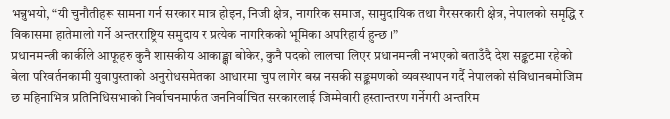भन्नुभयो, “यी चुनौतीहरू सामना गर्न सरकार मात्र होइन, निजी क्षेत्र, नागरिक समाज, सामुदायिक तथा गैरसरकारी क्षेत्र, नेपालको समृद्धि र विकासमा हातेमालो गर्ने अन्तरराष्ट्रिय समुदाय र प्रत्येक नागरिकको भूमिका अपरिहार्य हुन्छ ।”
प्रधानमन्त्री कार्कीले आफूहरु कुनै शासकीय आकाङ्क्षा बोकेर, कुनै पदको लालचा लिएर प्रधानमन्त्री नभएको बताउँदै देश सङ्कटमा रहेको बेला परिवर्तनकामी युवापुस्ताको अनुरोधसमेतका आधारमा चुप लागेर बस्न नसकी सङ्क्रमणको व्यवस्थापन गर्दै नेपालको संविधानबमोजिम छ महिनाभित्र प्रतिनिधिसभाको निर्वाचनमार्फत जननिर्वाचित सरकारलाई जिम्मेवारी हस्तान्तरण गर्नेगरी अन्तरिम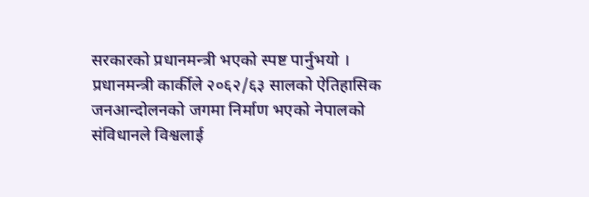सरकारको प्रधानमन्त्री भएको स्पष्ट पार्नुभयो ।
प्रधानमन्त्री कार्कीले २०६२/६३ सालको ऐतिहासिक जनआन्दोलनको जगमा निर्माण भएको नेपालको संविधानले विश्वलाई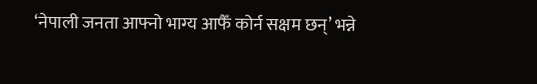‘नेपाली जनता आफ्नो भाग्य आफैँ कोर्न सक्षम छन्’ भन्ने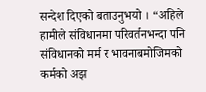सन्देश दिएको बताउनुभयो । “अहिले हामीले संविधानमा परिवर्तनभन्दा पनि संविधानको मर्म र भावनाबमोजिमको कर्मको अझ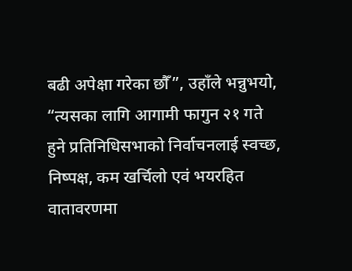बढी अपेक्षा गरेका छौँ”, उहाँले भन्नुभयो, “त्यसका लागि आगामी फागुन २१ गते हुने प्रतिनिधिसभाको निर्वाचनलाई स्वच्छ, निष्पक्ष, कम खर्चिलो एवं भयरहित वातावरणमा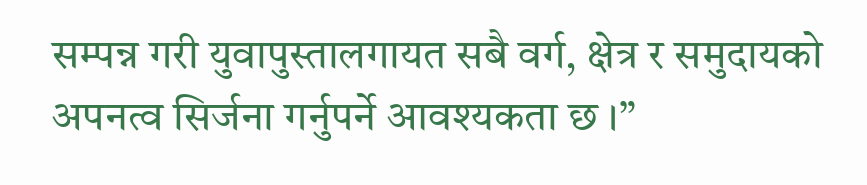सम्पन्न गरी युवापुस्तालगायत सबै वर्ग, क्षेत्र र समुदायको अपनत्व सिर्जना गर्नुपर्ने आवश्यकता छ ।”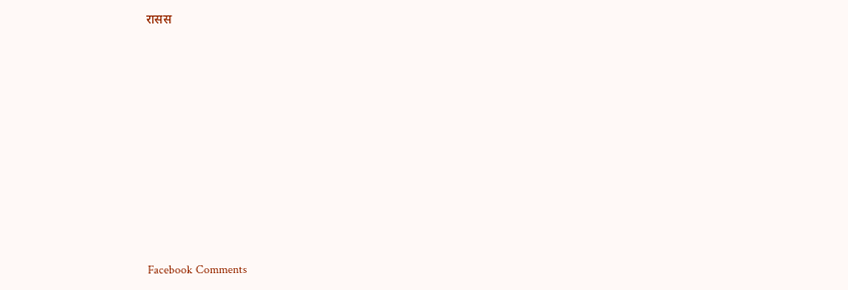रासस










Facebook Comments